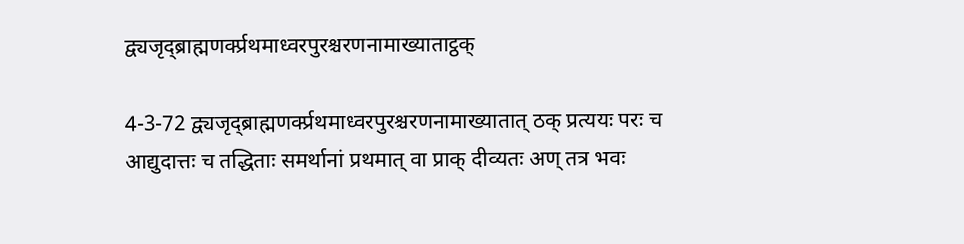द्व्यजृद्ब्राह्मणर्क्प्रथमाध्वरपुरश्चरणनामाख्याताट्ठक्

4-3-72 द्व्यजृद्ब्राह्मणर्क्प्रथमाध्वरपुरश्चरणनामाख्यातात् ठक् प्रत्ययः परः च आद्युदात्तः च तद्धिताः समर्थानां प्रथमात् वा प्राक् दीव्यतः अण् तत्र भवः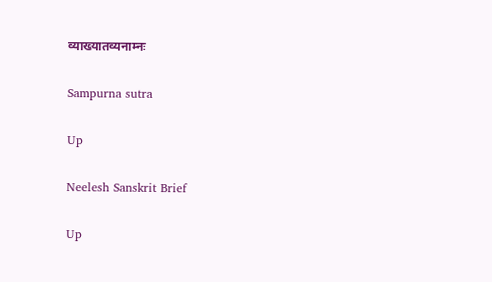व्याख्यातव्यनाम्नः

Sampurna sutra

Up

Neelesh Sanskrit Brief

Up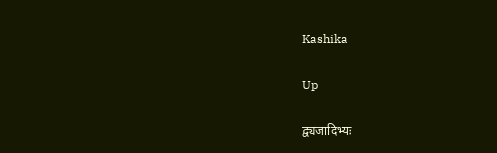Kashika

Up

द्व्यजादिभ्यः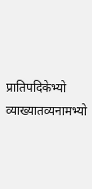प्रातिपदिकेभ्यो व्याख्यातव्यनामभ्यो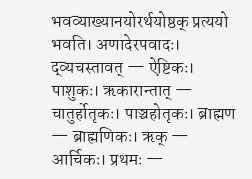भवव्याख्यानयोरर्थयोष्ठक् प्रत्ययो भवति। अणादेरपवादः। द्व्यचस्तावत् — ऐष्टिकः। पाशुकः। ऋकारान्तात् — चातुर्होतृकः। पाञ्चहोतृकः। ब्राह्मण — ब्राह्मणिकः। ऋक् — आर्चिकः। प्रथमः —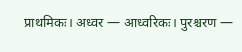प्राथमिकः। अध्वर — आध्वरिकः। पुरश्चरण —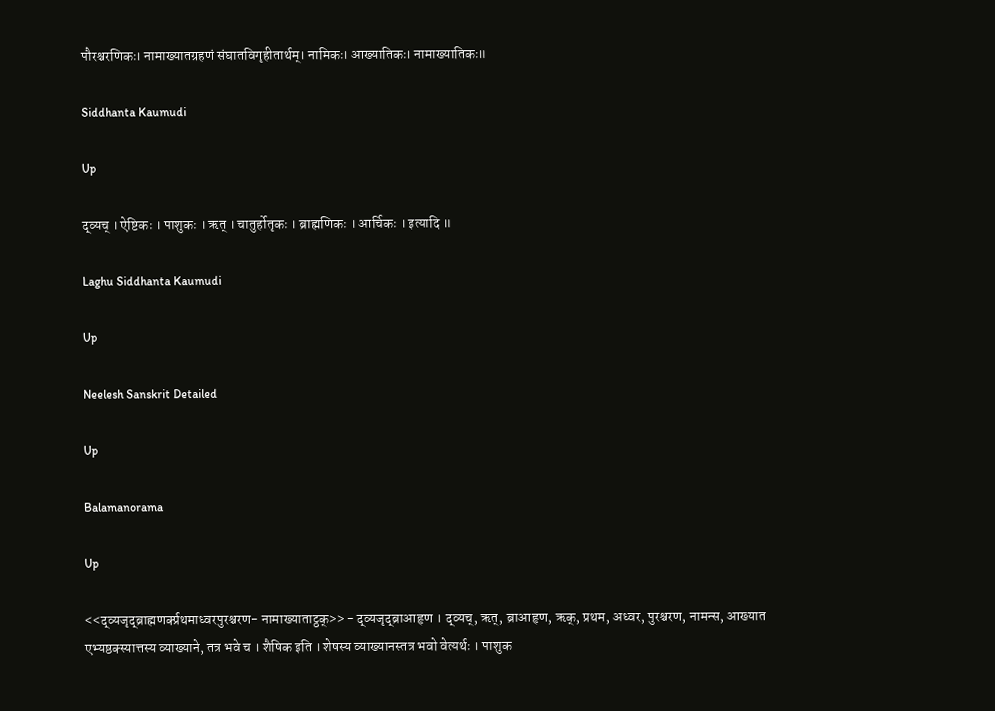पौरश्चरणिकः। नामाख्यातग्रहणं संघातविगृहीतार्थम्। नामिकः। आख्यातिकः। नामाख्यातिकः॥

Siddhanta Kaumudi

Up

द्व्यच् । ऐष्टिकः । पाशुकः । ऋत् । चातुर्होतृकः । ब्राह्मणिकः । आर्चिकः । इत्यादि ॥

Laghu Siddhanta Kaumudi

Up

Neelesh Sanskrit Detailed

Up

Balamanorama

Up

<<द्व्यजृद्ब्राह्मणर्क्प्रथमाध्वरपुरश्चरण- नामाख्याताट्ठक्>> - द्व्यजृद्ब्राआहृण । द्व्यच्, ऋत्, ब्राआहृण, ऋक्, प्रथम, अध्वर, पुरश्चरण, नामन्स, आख्यात एभ्यष्ठक्स्यात्तस्य व्याख्याने, तत्र भवे च । शैषिक इति । शेषस्य व्याख्यानस्तत्र भवो वेत्यर्थः । पाशुक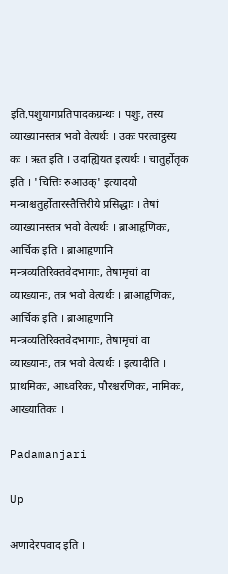इति.पशुयागप्रतिपादकग्रन्थः । पशुः, तस्य व्याख्यानस्तत्र भवो वेत्यर्थः । उकः परत्वाट्ठस्य कः । ऋत इति । उदाह्यियत इत्यर्थः । चातुर्होतृक इति । 'चित्तिः रुआउक्' इत्यादयो मन्त्राश्चतुर्होतारस्तैत्तिरीये प्रसिद्धाः । तेषां व्याख्यानस्तत्र भवो वेत्यर्थः । ब्राआहृणिकः, आर्चिक इति । ब्राआहृणानि मन्त्रव्यतिरिक्तवेदभागाः, तेषामृचां वा व्याख्यानः, तत्र भवो वेत्यर्थः । ब्राआहृणिकः, आर्चिक इति । ब्राआहृणानि मन्त्रव्यतिरिक्तवेदभागाः, तेषामृचां वा व्याख्यानः, तत्र भवो वेत्यर्थः । इत्यादीति । प्राथमिकः, आध्वरिकः, पौरश्चरणिकः, नामिकः, आख्यातिकः ।

Padamanjari

Up

अणादेरपवाद इति ।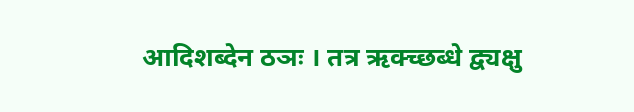आदिशब्देन ठञः । तत्र ऋक्च्छब्धे द्व्यक्षु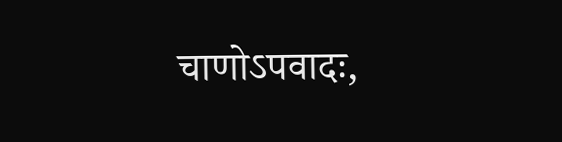चाणोऽपवादः,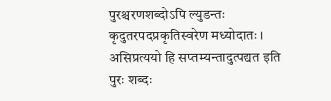पुरश्चरणशब्दोऽपि ल्युडन्तः कृदुतरपदप्रकृतिस्वरेण मध्योदातः । असिप्रत्ययो हि सप्तम्यन्तादुत्पद्यत इति पुरः शब्दः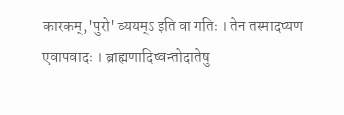कारकम्,'पुरो' व्ययम्ऽ इति वा गतिः । तेन तस्मादप्यण एवापवादः । ब्राह्मणादिष्वन्तोदातेषु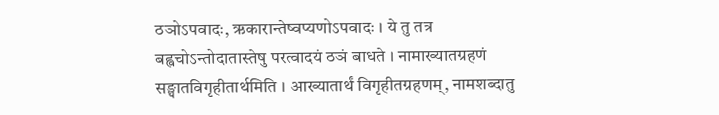ठञोऽपवादः, ऋकारान्तेष्वप्यणोऽपवादः । ये तु तत्र बह्वचोऽन्तोदातास्तेषु परत्वादयं ठञं बाधते । नामाख्यातग्रहणं सङ्घातविगृहीतार्थमिति । आख्यातार्थं विगृहीतग्रहणम्, नामशब्दातु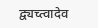द्व्यच्त्वादेव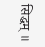सिद्धम् ॥